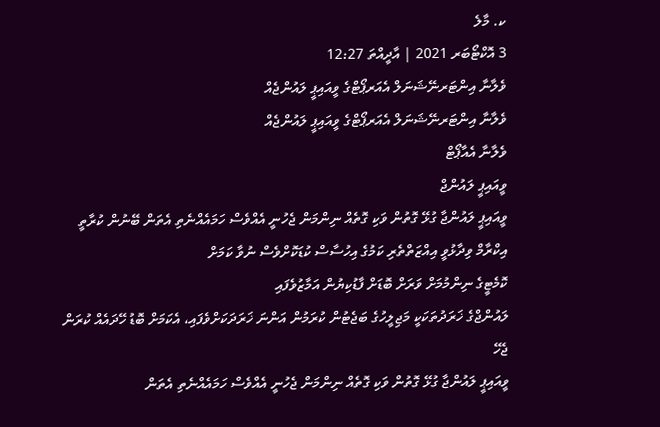ކ. މާލެ
3 އޮކްޓޯބަރ 2021 | އާދީއްތަ 12:27
ވެލާނާ އިންޓަރނޭޝަނަލް އެއަރޕޯޓްގެ ވީއައިޕީ ލައުންޖެއް
ވެލާނާ އިންޓަރނޭޝަނަލް އެއަރޕޯޓްގެ ވީއައިޕީ ލައުންޖެއް
ވެލާނާ އެއާޕޯޓް
ވީއައިޕީ ލައުންޖް
ވީއައިޕީ ލައުންޖާ ގުޅޭ ގޮތުން ވަކި ގޮތެއް ނިންމަން ޖެހުނީ އެއްވެސް ހަމައެއްނެތި އެތަން ބޭނުން ކުރާތީ
އިކްރާމް ވިދާޅުވީ އިއްޒަތްތެރި ކަމުގެ އިހުސާސް ކުޑަކޮށްވެސް ނުވާ ކަމަށް
ކޮމެޓީގެ ނިންމުމަށް ވަރަށް ބޮޑަށް ފާޑުކިޔުން އަމާޒުވެފައި
ލައުންޖްގެ ޚަރަދުތަކަކީ މަޖިލީހުގެ ބަޖެޓުން ކުރަމުން އަންނަ ޚަރަދަކަށްވެފައި، އެކަމަށް ބޮޑު ހޭދައެއް ކުރަން ޖެހޭ
ވީއައިޕީ ލައުންޖާ ގުޅޭ ގޮތުން ވަކި ގޮތެއް ނިންމަން ޖެހުނީ އެއްވެސް ހަމައެއްނެތި އެތަން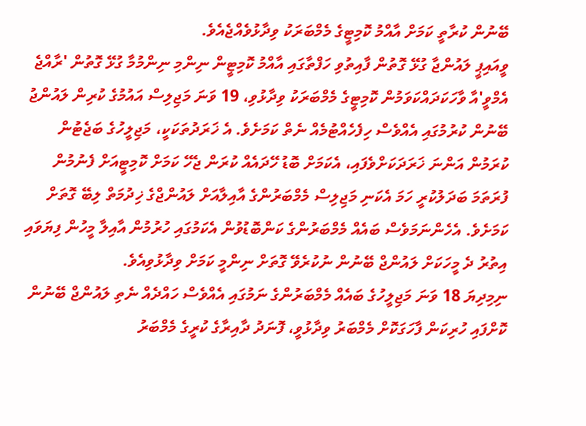ބޭނުން ކުރާތީ ކަމަށް އާއްމު ކޮމިޓީގެ މެމްބަރަކު ވިދާޅުވެއްޖެއެވެ.
ވީއައިޕީ ލައުންޖާ ގުޅޭ ގޮތުން ފާއިތުވި ހަފްތާގައި އާއްމު ކޮމިޓީން ނިންމި ނިންމުމާ ގުޅޭ ގޮތުން 'ރާއްޖެ އެމްވީ'އާ ވާހަކަދައްކަވަމުން ކޮމިޓީގެ މެމްބަރަކު ވިދާޅުވި، 19 ވަނަ މަޖިލިސް އައުމުގެ ކުރިން ލައުންޖު ބޭނުން ކުރުމުގައި އެއްވެސް ހިފެހެއްޓުމެއް ނެތް ކަމަށެވެ. އެ ޚަރަދުތަކަކީ، މަޖިލީހުގެ ބަޖެޓުން ކުރަމުން އަންނަ ޚަރަދަކަށްވެފައި، އެކަމަށް ބޮޑު ހޭދައެއް ކުރަން ޖެހޭ ކަމަށް ކޮމިޓީއަށް ފެނުމުން ފުރަތަމަ ބަދަލުކުރީ ހަމަ އެކަނި މަޖިލިސް މެމްބަރުންގެ އާއިލާއަށް ލައުންޖްގެ ޚިދުމަތް ލިބޭ ގޮތަށް ކަމަށެވެ. އެހެންނަމަވެސް ބައެއް މެމްބަރުންގެ ކަންބޮޑުވުން އެކަމުގައި ހުރުމުން އާއިލާ މީހުން ފިޔަވައި އިތުރު ދެ މީހަކަށް ލައުންޖް ބޭނުން ނުކުރެވޭ ގޮތަށް ނިންމީ ކަމަށް ވިދާޅުވިއެވެ.
ނިމިދިޔަ 18 ވަނަ މަޖިލީހުގެ ބައެއް މެމްބަރުންގެ ނަމުގައި އެއްވެސް ހައްދެއް ނެތި ލައުންޖް ބޭނުން ކޮށްފައި ހުރިކަން ފާހަގަކޮށް މެމްބަރު ވިދާޅުވީ، ފޮނަދު ދާއިރާގެ ކުރީގެ މެމްބަރު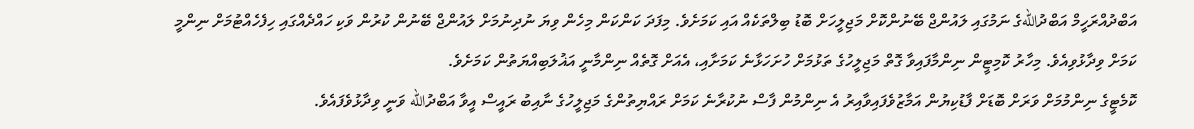އަބްދުއްރަހީމް އަބްދުاللهގެ ނަމުގައި ލައުންޖް ބޭނުންކޮށް މަޖިލީހަށް ބޮޑު ބިލްތަކެއް އައި ކަމަށެވެ. މިފަދަ ކަންކަން މިހެން ވިޔަ ނުދިނުމަށް ލައުންޖް ބޭނުން ކުރުން ވަކި ހައްދެއްގައި ހިފެހެއްޓުމަށް ނިންމީ ކަމަށް ވިދާޅުވިއެވެ. މިހާރު ކޮމިޓީން ނިންމާފައިވާ ގޮތް މަޖިލީހުގެ ތަޅުމަށް ހުށަހަޅާނެ ކަމަށާއި، އެއަށް ގޮތެއް ނިންމާނީ އަޣުލަބިއްޔަތުން ކަމަށެވެ.
ކޮމެޓީގެ ނިންމުމަށް ވަރަށް ބޮޑަށް ފާޑުކިޔުން އަމާޒުވެފައިވާއިރު އެ ނިންމުން ފާސް ނުކުރާނެ ކަމަށް ރައްޔިތުންގެ މަޖިލީހުގެ ނާއިބު ރައީސް އީވާ އަބްދުالله ވަނީ ވިދާޅުވެފައެވެ.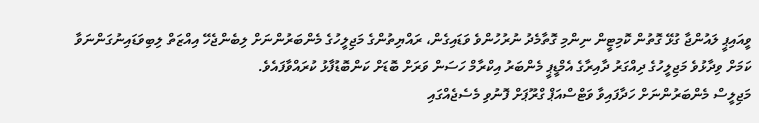ވީއައިޕީ ލައުންޖާ ގުޅޭ ގޮތުން ކޮމިޓީން ނިންމި ގޮތާމެދު ނުރުހުންވެ ވަޑައިގެން، ރައްޔިތުންގެ މަޖިލީހުގެ މެންބަރުންނަށް ލިބެންޖެހޭ އިއްޒަތް ލިބިވަޑައިނުގަންނަވާ ކަމަށް ވިދާޅުވެ މަޖިލީހުގެ ދިއްގަރު ދާއިރާގެ އެމްޑީޕީ މެންބަރު އިކްރާމް ހަސަން ވަރަށް ބޮޑަށް ކަންބޮޑުފާޅު ކުރައްވާފައެވެ.
މަޖިލީސް މެންބަރުންނަށް ހަދާފައިވާ ވަޓްސްއަޕް ގްރޫޕަށް ފޮނުވި މެސެޖެއްގައި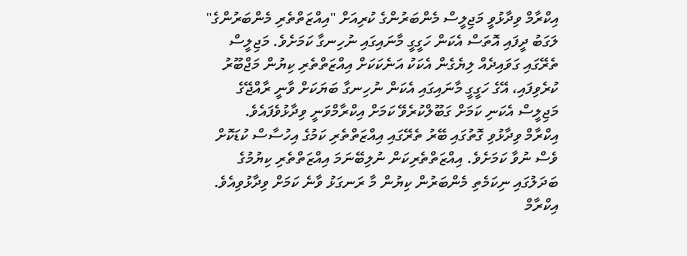އިކްރާމް ވިދާޅުވީ މަޖިލީސް މެންބަރުންގެ ކުރިއަށް "އިއްޒަތްތެރި މެންބަރުންގެ" ލަގަބު ދީފައި އޮތަސް އެކަން ހަގީގީ މާނައިގައި ނުހިނގާ ކަމަށެވެ. މަޖިލީސް ތެރޭގައި ގަވައިދެއް ލިޔެގެން އެކަކު އަނެކަކަށް އިއްޒަތްތެރި ކިޔުން މަޖްބޫރު ކުރެވިފައި، އޭގެ ހަގީގީ މާނައިގައި އެކަން ނުހިނގާ ބަޔަކަށް ވާނީ ރާއްޖޭގެ މަޖިލީސް އެކަނި ކަމަށް ގަބޫލްކުރެވޭ ކަމަށް އިކްރާމްވަނީ ވިދާޅުވެފައެވެ.
އިކްރާމް ވިދާޅުވި ގޮތުގައި ބޭރު ތެރޭގައި އިއްޒަތްތެރި ކަމުގެ އިހުސާސް ކުޑަކޮށް ވެސް ނުވާ ކަމަށެވެ. އިއްޒަތްތެރިކަން ނުލިބޭނަމަ އިއްޒަތްތެރި ކިޔުމުގެ ބަދަލުގައި ނިކަމެތި މެންބަރުން ކިޔުން މާ ރަނގަޅު ވާނެ ކަމަށް ވިދާޅުވިއެވެ.
އިކްރާމް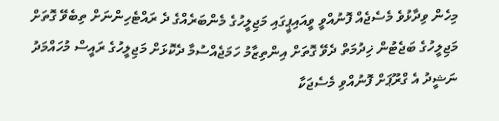މިހެން ވިދާޅުވެ މެސެޖެއް ފޮނުއްވީ ވީއައިޕީގައި މަޖިލީހުގެ މެންބަރެއްގެ ދެ ރައްޓެހިންނަށް ތިބެވޭ ގޮތަށް މަޖިލީހުގެ ބަޖެޓުން ޚިދުމަތް ދެވޭ ގޮތަށް އިންތިޒާމު ހަމަޖެއްސުމާ ދެކޮޅަށް މަޖިލީހުގެ ރައީސް މުހައްމަދު ނަޝީދު އެ ގްރޫޕަށް ފޮނުއްވި މެސެޖަކާ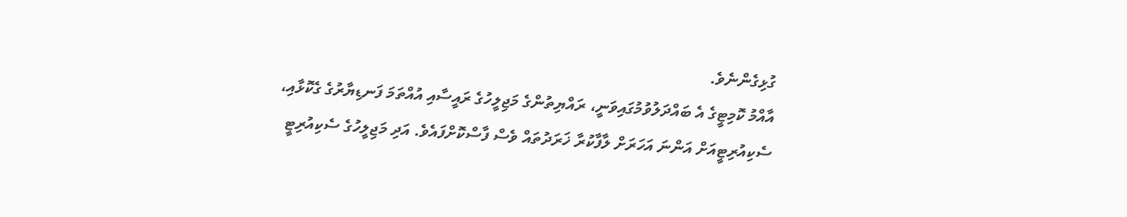ގުޅިގެންނެވެ.
އާއްމު ކޮމިޓީގެ އެ ބައްދަލުވުމުގައިވަނީ، ރައްޔިތުންގެ މަޖިލީހުގެ ރައީސާއި އުއްތަމަ ފަނޑިޔާރުގެ ގެކޮޅާއި، ސެކިއުރިޓީއަށް އަންނަ އަހަރަށް ލާފާކުރާ ޚަރަދުތައް ވެސް ފާސްކޮށްފައެވެ. އަދި މަޖިލީހުގެ ސެކިއުރިޓީ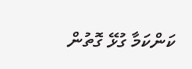ކަންކަމާ ގުޅޭ ގޮތުން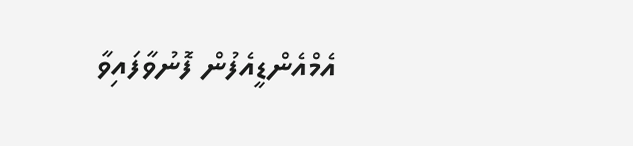އެމްއެންޑީއެފުން ފޮނުވާފައިވާ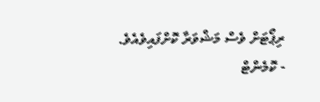ރިޕޯޓަށް ވެސް މަޝްވަރާ ކޮށްފައިވެއެވެ.
- ކޮމެންޓް